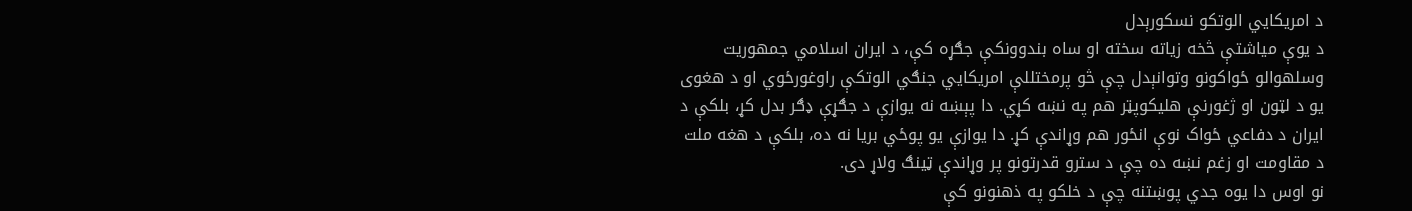د امريکايي الوتکو نسکورېدل
د يوې مياشتې څخه زياته سخته او ساه بندوونکې جګړه کې، د ايران اسلامي جمهوريت وسلهوالو ځواکونو وتوانېدل چې څو پرمختللې امريکايي جنګي الوتکې راوغورځوي او د هغوی يو د لټون او ژغورنې هليکوپټر هم په نښه کړي. دا پېښه نه يوازې د جګړې ډګر بدل کړ، بلکې د ايران د دفاعي ځواک نوې انځور هم وړاندې کړ. دا يوازې يو پوځي بريا نه ده، بلکې د هغه ملت د مقاومت او زغم نښه ده چې د سترو قدرتونو پر وړاندې ټينګ ولاړ دی.
نو اوس دا یوه جدي پوښتنه چې د خلکو په ذهنونو کې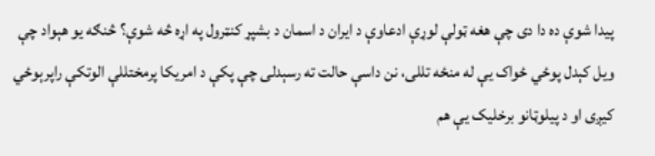پیدا شوې ده دا دی چې هغه ټولې لوړې ادعاوې د ایران د اسمان د بشپړ کنټرول په اړه څه شوې؟ څنګه یو هېواد چې ویل کېدل پوځي ځواک یې له منځه تللی، نن داسې حالت ته رسېدلی چې پکې د امریکا پرمختللې الوتکې راپرېوځي کیږی او د پیلوټانو برخلیک یې هم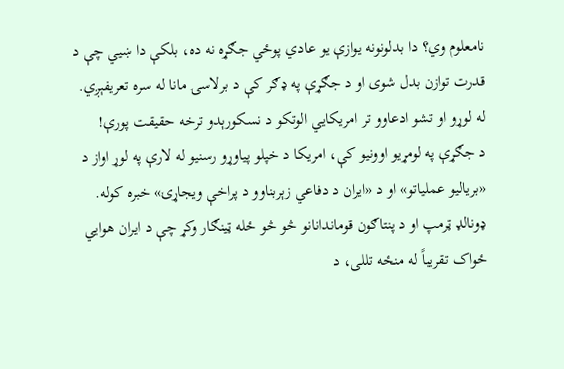نامعلوم وي؟ دا بدلونونه یوازې یو عادي پوځي جګړه نه ده، بلکې دا ښيي چې د قدرت توازن بدل شوی او د جګړې په ډګر کې د برلاسۍ مانا له سره تعریفېږي.
له لوړو او تشو ادعاوو تر امريکايي الوتکو د نسکورېدو ترخه حقیقت پورې!
د جګړې په لومړيو اوونيو کې، امريکا د خپلو پياوړو رسنيو له لارې په لوړ اواز د «برياليو عملياتو» او د «ايران د دفاعي زېربناوو د پراخې ويجاړۍ» خبره کوله. ډونالډ ټرمپ او د پنتاګون قوماندانانو څو څو ځله ټينګار وکړ چې د ايران هوايي ځواک تقريباً له منځه تللی، د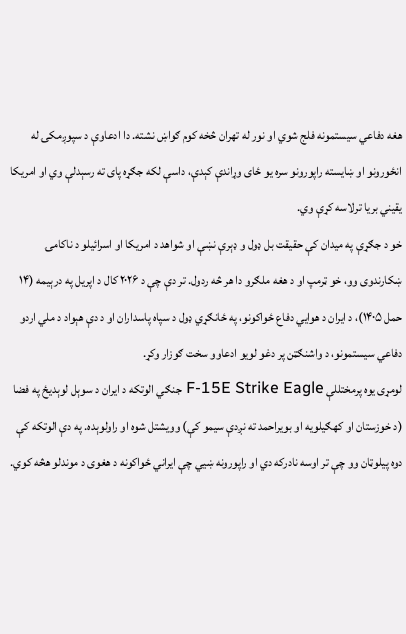هغه دفاعي سيستمونه فلج شوي او نور له تهران څخه کوم ګواښ نشته. دا ادعاوې د سپوږمکۍ له انځورونو او ښايسته راپورونو سره يو ځای وړاندې کېدې، داسې لکه جګړه پای ته رسېدلې وي او امريکا يقيني بريا ترلاسه کړې وي.
خو د جګړې په ميدان کې حقيقت بل ډول و ډېرې نښې او شواهد د امريکا او اسرائيلو د ناکامۍ ښکارندوی وو، خو ټرمپ او د هغه ملګرو دا هر څه ردول. تر دې چې د ۲۰۲۶ کال د اپريل په درېيمه (۱۴ حمل ۱۴۰۵)، د ايران د هوايي دفاع ځواکونو، په ځانګړي ډول د سپاه پاسداران او د دې هېواد د ملي اردو دفاعي سيستمونو، د واشنګټن پر دغو لويو ادعاوو سخت ګوزار وکړ.
لومړی يوه پرمختللې F-15E Strike Eagle جنګي الوتکه د ايران د سوېل لوېديځ په فضا (د خوزستان او کهګيلويه او بويراحمد ته نږدې سيمو کې) وويشتل شوه او راولوېده. په دې الوتکه کې دوه پيلوټان وو چې تر اوسه نادرکه دي او راپورونه ښيي چې ايراني ځواکونه د هغوی د موندلو هڅه کوي.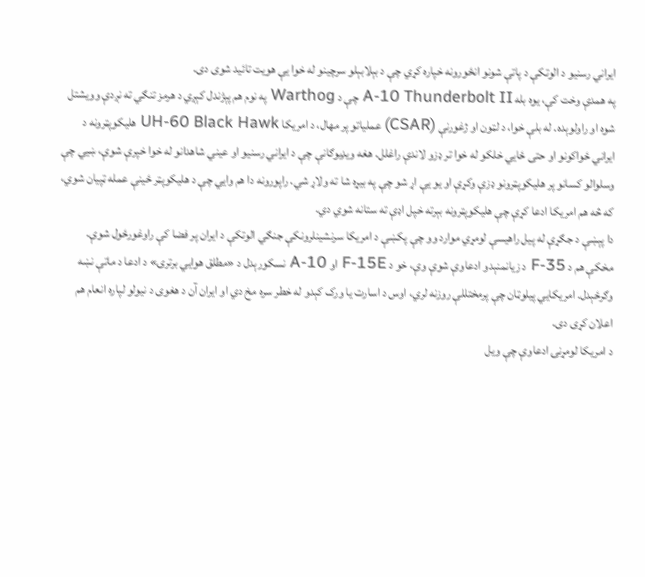ايراني رسنيو د الوتکې د پاتې شونو انځورونه خپاره کړي چې د بېلابېلو سرچينو له خوا يې هويت تائيد شوی دی.
په همدې وخت کې، يوه بله A-10 Thunderbolt II چې د Warthog په نوم هم پېژندل کېږي د هرمز تنګي ته نږدې وويشتل شوه او راولوېده. له بلې خوا، د لټون او ژغورنې (CSAR) عملياتو پر مهال، د امريکا UH-60 Black Hawk هليکوپټرونه د ايراني ځواکونو او حتی ځايي خلکو له خوا تر ډزو لاندې راغلل. هغه ويډيوګانې چې د ايراني رسنيو او عيني شاهدانو له خوا خپرې شوې، ښيي چې وسلوالو کسانو پر هليکوپټرونو ډزې وکړې او يو يې اړ شو چې په بيړه شا ته ولاړ شي. راپورونه دا هم وايي چې د هليکوپټر ځينې عمله ټپيان شوي، که څه هم امريکا ادعا کړې چې هليکوپټرونه بېرته خپل اډې ته ستانه شوي دي.
دا پېښې د جګړې له پيل راهيسې لومړي موارد وو چې پکښې د امريکا سرنشينلرونکې جنګي الوتکې د ايران پر فضا کې راوغورځول شوې. مخکې هم د F-35 د زيانمنېدو ادعاوې شوې وې، خو د F-15E او A-10 نسکورېدل د «مطلق هوايي برترۍ» د ادعا د ماتې نښه وګرځېدل. امريکايي پيلوټان چې پرمختللې روزنه لري، اوس د اسارت يا ورک کېدو له خطر سره مخ دي او ايران آن د هغوی د نيولو لپاره انعام هم اعلان کړی دی.
د امريکا لومړنۍ ادعاوې چې ويل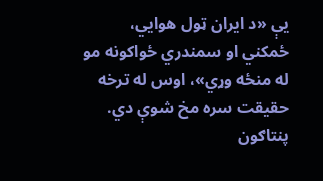يې «د ايران ټول هوايي، ځمکني او سمندري ځواکونه مو له منځه وړي»، اوس له ترخه حقیقت سره مخ شوې دي. پنتاګون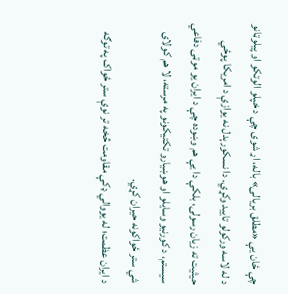چې ځان يې «مطلق بريالی» باله، اړ شوی چې د خپلو الوتکو او پيلوټانو د له لاسه ورکولو تاييد وکړي. دا نسکورېدل نه يوازې د امريکا پوځي حيثيت ته زيان رسولی، بلکې دا يې هم وښوده چې د ايران يو موټی دفاعي سيستم، د کورنيو وسايلو او هوښيارو تکتیکونو په مرسته، لا هم کولای شي ستر ځواکونه حيران کړي.
د ایران عظمت؛ له يووالي ډکې مقاومت څخه تر نوې ستر ځواک په توګه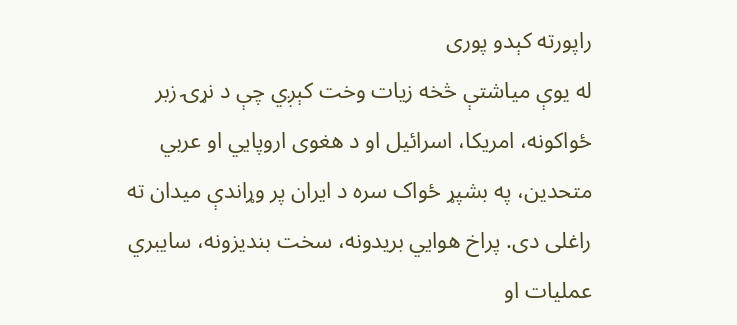راپورته کېدو پوری
له يوې مياشتې څخه زيات وخت کېږي چې د نړۍ زبر ځواکونه، امريکا، اسرائيل او د هغوی اروپايي او عربي متحدين، په بشپړ ځواک سره د ايران پر وړاندې میدان ته راغلی دی. پراخ هوايي بريدونه، سخت بنديزونه، سايبري عمليات او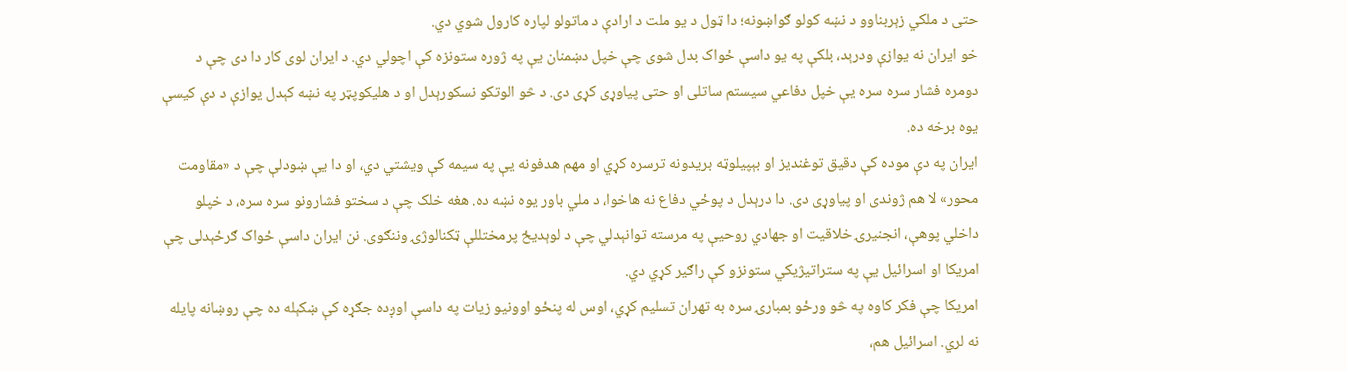حتی د ملکي زېربناوو د نښه کولو ګواښونه؛ دا ټول د يو ملت د ارادې د ماتولو لپاره کارول شوي دي.
خو ايران نه يوازې ودرېد، بلکې په یو داسې ځواک بدل شوی چې خپل دښمنان يې په ژوره ستونزه کې اچولي دي. د ايران لوی کار دا دی چې د دومره فشار سره سره يې خپل دفاعي سيستم ساتلی او حتی پياوړی کړی دی. د څو الوتکو نسکورېدل او د هليکوپټر په نښه کېدل يوازې د دې کيسې يوه برخه ده.
ايران په دې موده کې دقيق توغنديز او بېپيلوټه بريدونه ترسره کړي او مهم هدفونه يې په سيمه کې ويشتي دي، او دا يې ښودلې چې د «مقاومت محور» لا هم ژوندی او پياوړی دی. دا درېدل د پوځي دفاع نه هاخوا، د ملي باور يوه نښه ده. هغه خلک چې د سختو فشارونو سره سره، د خپلو داخلي پوهې، انجنيرۍ خلاقيت او جهادي روحيې په مرسته توانېدلي چې د لوېديځ پرمختللې ټکنالوژۍ وننګوی. نن ايران داسې ځواک ګرځېدلی چې امريکا او اسرائيل يې په ستراتيژيکي ستونزو کې راګير کړي دي.
امريکا چې فکر کاوه په څو ورځو بمبارۍ سره به تهران تسليم کړي، اوس له پنځو اوونيو زيات په داسې اوږده جګړه کې ښکېله ده چې روښانه پايله نه لري. اسرائيل هم،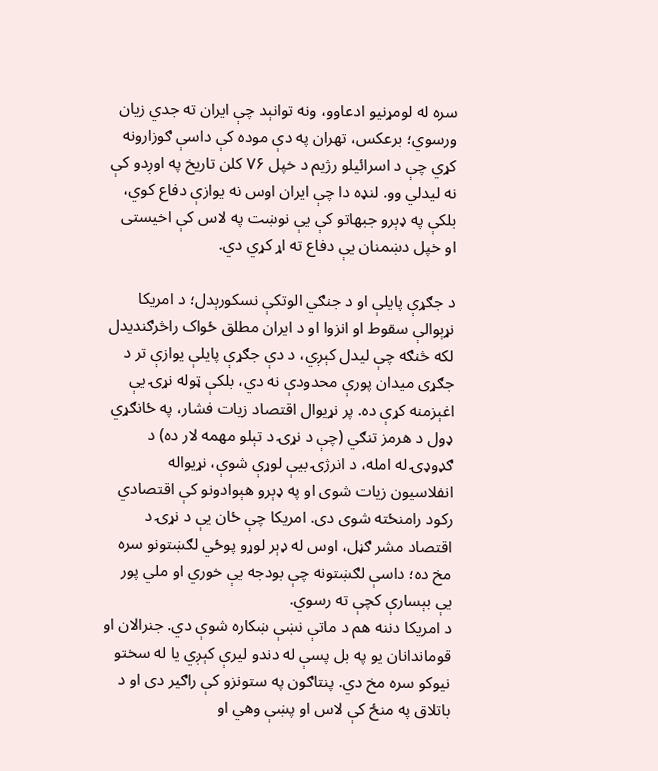سره له لومړنيو ادعاوو، ونه توانېد چې ايران ته جدي زيان ورسوي؛ برعکس، تهران په دې موده کې داسې ګوزارونه کړي چې د اسرائيلو رژیم د خپل ۷۶ کلن تاريخ په اوږدو کې نه ليدلي وو. لنډه دا چې ايران اوس نه يوازې دفاع کوي، بلکې په ډېرو جبهاتو کې يې نوښت په لاس کې اخيستی او خپل دښمنان يې دفاع ته اړ کړي دي.

د جګړې پایلې او د جنګي الوتکې نسکورېدل؛ د امریکا نړېوالې سقوط او انزوا او د ایران مطلق ځواک راڅرګندیدل
لکه څنګه چې ليدل کېږي، د دې جګړې پایلې يوازې تر د جګړی ميدان پورې محدودې نه دي، بلکې ټوله نړۍ يې اغېزمنه کړې ده. پر نړيوال اقتصاد زيات فشار، په ځانګړي ډول د هرمز تنګي (چې د نړۍ د تېلو مهمه لار ده) د ګډوډۍ له امله، د انرژۍ بيې لوړې شوې، نړيواله انفلاسیون زيات شوی او په ډېرو هېوادونو کې اقتصادي رکود رامنځته شوی دی. امريکا چې ځان يې د نړۍ د اقتصاد مشر ګڼل، اوس له ډېر لوړو پوځي لګښتونو سره مخ ده؛ داسې لګښتونه چې بودجه يې خوري او ملي پور يې بېسارې کچې ته رسوي.
د امريکا دننه هم د ماتې نښې ښکاره شوې دي. جنرالان او قوماندانان يو په بل پسې له دندو ليرې کېږي يا له سختو نيوکو سره مخ دي. پنتاګون په ستونزو کې راګير دی او د باتلاق په منځ کې لاس او پښې وهي او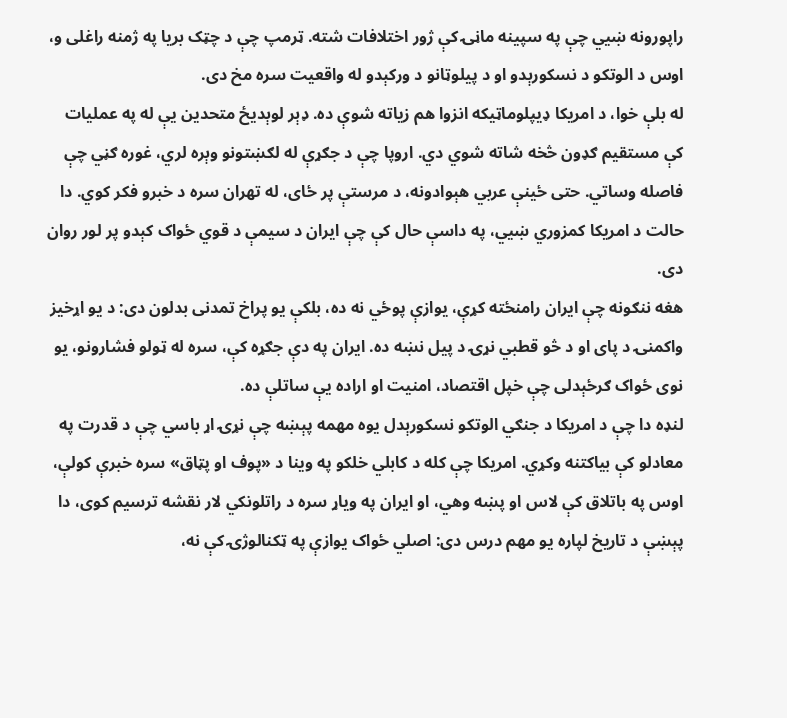راپورونه ښيي چې په سپينه ماڼۍ کې ژور اختلافات شته. ټرمپ چې د چټک بريا په ژمنه راغلی و، اوس د الوتکو د نسکورېدو او د پيلوټانو د ورکېدو له واقعيت سره مخ دی.
له بلې خوا، د امريکا ډيپلوماټيکه انزوا هم زياته شوې ده. ډېر لوېديځ متحدين يې له په عملیات کې مستقيم ګډون څخه شاته شوي دي. اروپا چې د جګړې له لګښتونو وېره لري، غوره ګڼي چې فاصله وساتي. حتی ځينې عربي هېوادونه، د مرستې پر ځای، له تهران سره د خبرو فکر کوي. دا حالت د امريکا کمزوري ښيي، په داسې حال کې چې ايران د سيمې د قوي ځواک کېدو پر لور روان دی.
هغه ننګونه چې ايران رامنځته کړې، يوازې پوځي نه ده، بلکې يو پراخ تمدنی بدلون دی: د يو اړخيز واکمنۍ د پای او د څو قطبي نړۍ د پيل نښه ده. ايران په دې جګړه کې، سره له ټولو فشارونو، يو نوی ځواک ګرځېدلی چې خپل اقتصاد، امنيت او اراده يې ساتلې ده.
لنډه دا چې د امریکا د جنګي الوتکو نسکورېدل يوه مهمه پېښه چې نړۍ اړ باسي چې د قدرت په معادلو کې بیاکتنه وکړي. امریکا چې کله د کابلي خلکو په وینا د «پوف او پټاق» سره خبرې کولې، اوس په باتلاق کې لاس او پښه وهي، او ایران په ویاړ سره د راتلونکي لار نقشه ترسیم کوی، دا پېښې د تاريخ لپاره يو مهم درس دی: اصلي ځواک يوازې په ټکنالوژۍ کې نه،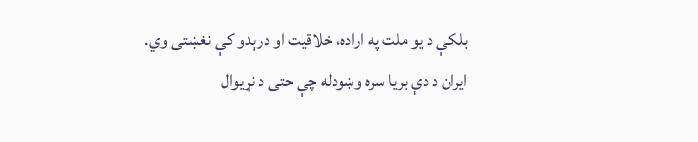بلکې د يو ملت په اراده، خلاقيت او درېدو کې نغښتی وي.
ایران د دې بریا سره وښودله چې حتی د نړیوال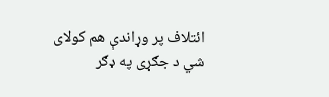ائتلاف پر وړاندې هم کولای شي د جګړی په ډګر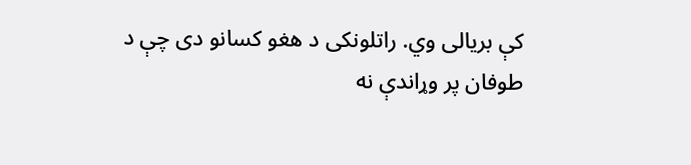کې بریالی وي. راتلونکی د هغو کسانو دی چې د طوفان پر وړاندې نه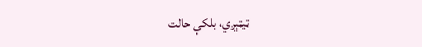ټيټېږي، بلکې حالت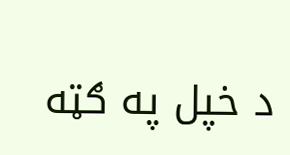د خپل په ګټه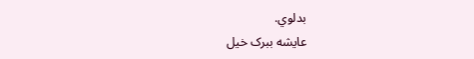بدلوي.
عایشه ببرک خیل